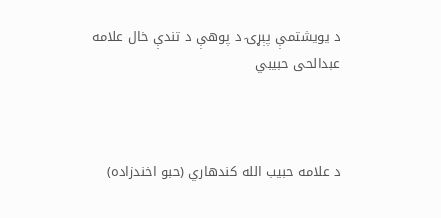د يويشتمې پېړۍ د پوهې د تندې خال علامه عبدالحی حبيبي



د علامه حبيب الله کندهاري (حبو اخندزاده)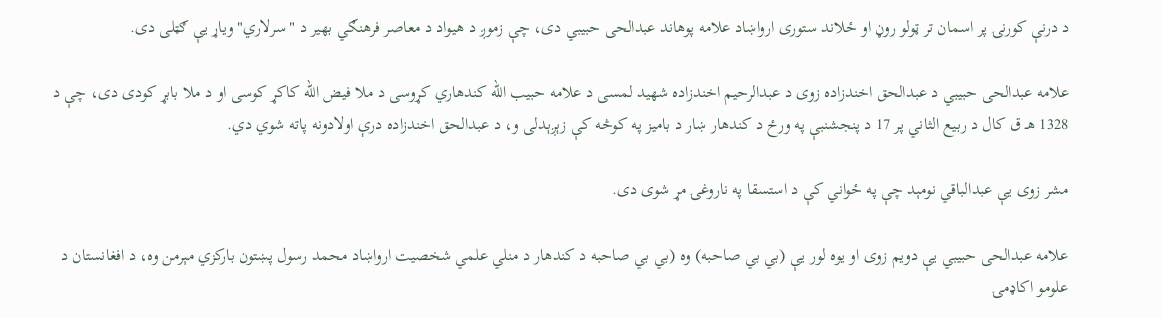د درنې کورنۍ پر اسمان تر ټولو روڼ او ځلاند ستوری ارواښاد علامه پوهاند عبدالحی حبيبي دی، چې زموږ د هيواد د معاصر فرهنګي بهير د "سرلاري" وياړ يې ګټلی دی.

علامه عبدالحی حبيبي د عبدالحق اخندزاده زوی د عبدالرحيم اخندزاده شهيد لمسی د علامه حبيب الله کندهاري کړوسی د ملا فيض الله کاکړ کوسی او د ملا بابړ کودی دی، چې د 1328 هـ ق کال د ربيع الثاني پر 17 د پنجشنبې په ورځ د کندهار ښار د باميز په کوڅه کې زېږېدلی و، د عبدالحق اخندزاده درې اولادونه پاته شوي دي.

مشر زوی يې عبدالباقي نومېد چې په ځواني کې د استسقا په ناروغۍ مړ شوی دی.

علامه عبدالحی حبيبي يې دويم زوی او يوه لور يې (بي بي صاحبه) وه (بي بي صاحبه د کندهار د منلي علمي شخصيت ارواښاد محمد رسول پښتون بارکزي مېرمن وه، د افغانستان د علومو اکاډمۍ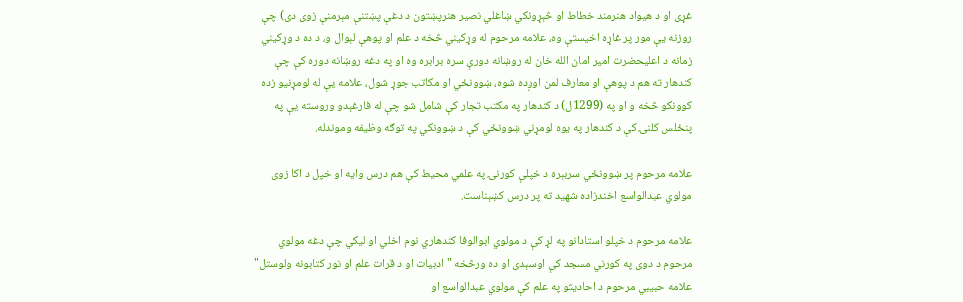غړی او د هيواد هنرمند خطاط او څېړونکي ښاغلي نصير هنرپښتون د دغې پښتنې مېرمنې زوی دی) چې روزنه يې مور پر غاړه اخيستې وه، علامه مرحوم له وړکيني څخه د علم او پوهې لېوال و، د ده د وړکيني زمانه د اعليحضرت امير امان الله خان له روښانه دورې سره برابره وه او په دغه روښانه دوره کې چې کندهار ته هم د پوهې او معارف لمن اوږده شوه، ښوونځي او مکاتب جوړ شول، علامه يې له لومړنيو زده کوونکو څخه و او په (1299ل) د کندهار په مکتب تجار کې شامل شو چې له فارغېدو وروسته يې په پنځلس کلنۍ کې د کندهار په يوه لومړني ښوونځي کې د ښوونکي په توګه وظيفه وموندله.

علامه مرحوم پر ښوونځي سربېره د خپلې کورنۍ په علمي محيط کې هم درس وايه او خپل د اکا زوی مولوي عبدالواسع اخندزاده شهيد ته پر درس کښېناست.

علامه مرحوم د خپلو استادانو په لړ کې د مولوي ابوالوفا کندهاري نوم اخلي او ليکي چې دغه مولوي مرحوم د دوی په کورني مسجد کې اوسېدی او ده ورڅخه "ادبيات او د قرات علم او نور کتابونه ولوستل" علامه حبيبي مرحوم د احاديثو په علم کې مولوي عبدالواسع او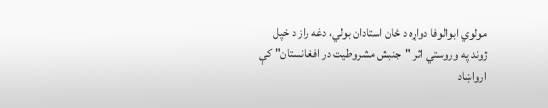مولوي ابوالوفا دواړه د ځان استادان بولي، دغه راز د خپل ژوند په وروستي اثر "جنبش مشروطيت در افغانستان" کې ارواښاد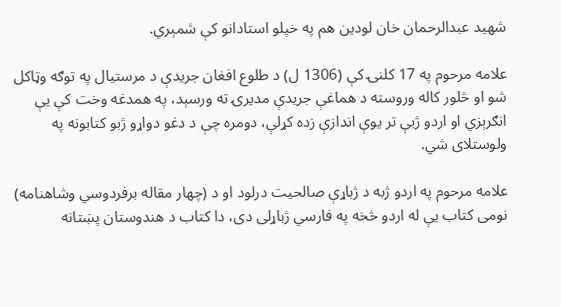شهيد عبدالرحمان خان لودين هم په خپلو استادانو کې شمېري.

علامه مرحوم په 17 کلنۍ کې (1306 ل) د طلوع افغان جريدې د مرستيال په توګه وټاکل شو او څلور کاله وروسته د هماغې جريدې مديرۍ ته ورسېد، په همدغه وخت کې يې انګرېزي او اردو ژبې تر يوې اندازې زده کړلې، دومره چې د دغو دواړو ژبو کتابونه په ولوستلای شي.

علامه مرحوم په اردو ژبه د ژباړې صالحيت درلود او د (چهار مقاله برفردوسي وشاهنامه) نومی کتاب يې له اردو څخه په فارسي ژباړلی دی، دا کتاب د هندوستان پښتانه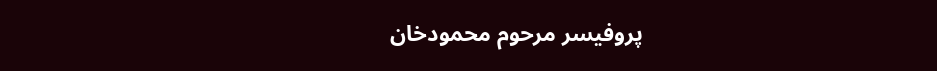پروفيسر مرحوم محمودخان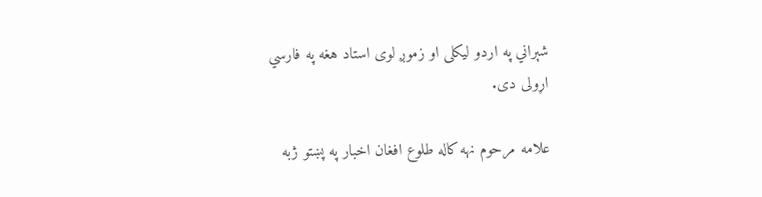شېراني په اردو ليکلی او زموږ لوی استاد هغه په فارسي اړولی دی.

علامه مرحوم نهه کاله طلوع افغان اخبار په پښتو ژبه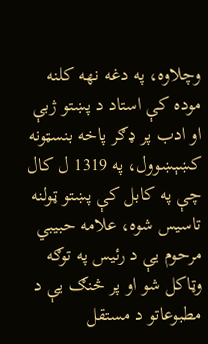وچلاوه، په دغه نهه کلنه موده کې استاد د پښتو ژبې او ادب پر ډګر پاخه بنسټونه کښېښوول، په 1319 ل کال چې په کابل کې پښتو ټولنه تاسيس شوه، علامه حبيبي مرحوم يې د رئيس په توګه وټاکل شو او پر څنګ يې د مطبوعاتو د مستقل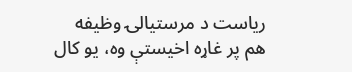رياست د مرستيالۍ وظيفه هم پر غاړه اخيستې وه، يو کال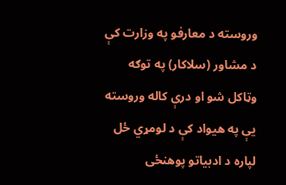وروسته د معارفو په وزارت کې د مشاور (سلاکار) په توګه وټاکل شو او درې کاله وروسته يې په هيواد کې د لومړي ځل لپاره د ادبياتو پوهنځی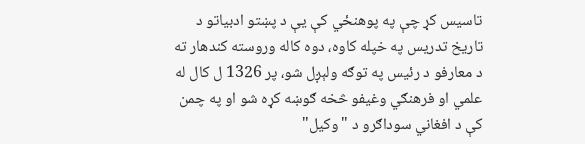تاسيس کړ چې په پوهنځي کې يې د پښتو ادبياتو د تاريخ تدريس په خپله کاوه، دوه کاله وروسته کندهار ته د معارفو د رئيس په توګه ولېږل شو، پر 1326 ل کال له علمي او فرهنګي وغيفو څخه ګوښه کړه شو او په چمن کې د افغاني سوداګرو د "وکيل"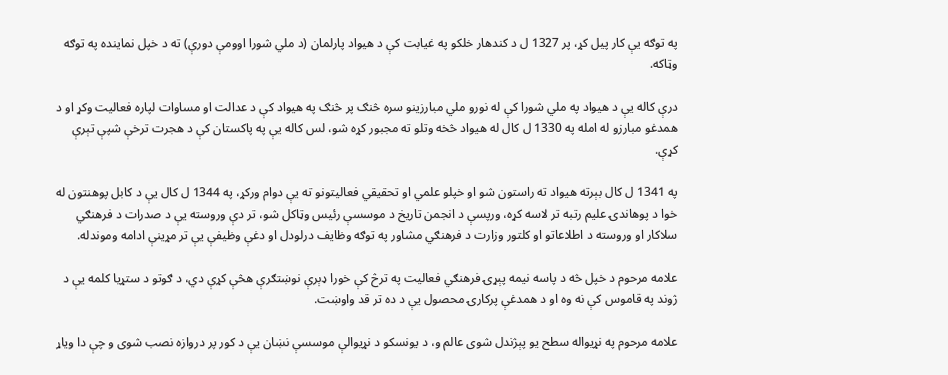په توګه يې کار پيل کړ، پر 1327 ل د کندهار خلکو په غيابت کې د هيواد پارلمان (د ملي شورا اوومې دورې) ته د خپل نماينده په توګه وټاکه.

درې کاله يې د هيواد په ملي شورا کې له نورو ملي مبارزينو سره څنګ پر څنګ په هيواد کې د عدالت او مساوات لپاره فعاليت وکړ او د همدغو مبارزو له امله په 1330 ل کال له هيواد څخه وتلو ته مجبور کړه شو، لس کاله يې په پاکستان کې د هجرت ترخې شپې تېرې کړې.

په 1341 ل کال بېرته هيواد ته راستون شو او خپلو علمي او تحقيقي فعاليتونو ته يې دوام ورکړ، په 1344 ل کال يې د کابل پوهنتون له خوا د پوهاندۍ عليم رتبه تر لاسه کړه، ورپسې د انجمن تاريخ د موسسې رئيس وټاکل شو، تر دې وروسته يې د صدرات د فرهنګي سلاکار او وروسته د اطلاعاتو او کلتور وزارت د فرهنګي مشاور په توګه وظايف درلودل او دغې وظيفې يې تر مړينې ادامه وموندله.

علامه مرحوم د خپل څه د پاسه نيمه پېړۍ فرهنګي فعاليت په ترڅ کې خورا ډېرې نوښتګرې هڅې کړې دي، د ګوتو د ستړيا کلمه يې د ژوند په قاموس کې نه وه او د همدغې پرکارۍ محصول يې د ده تر قد واوښت.

علامه مرحوم په نړيواله سطح يو پېژندل شوی عالم و، د يونسکو د نړيوالې موسسې نښان يې د کور پر دروازه نصب شوی و چې دا وياړ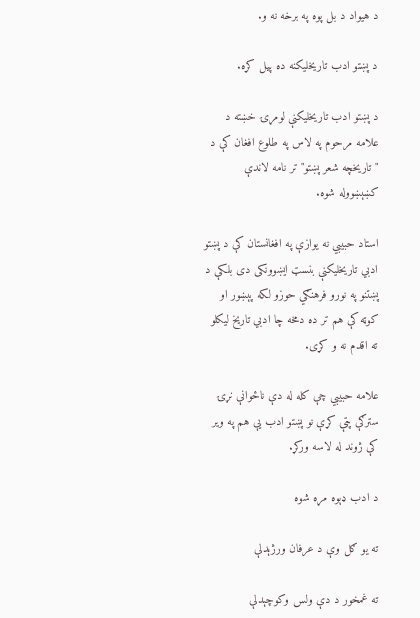د هيواد د بل پوه په برخه نه و.

د پښتو ادب تاريخليکنه ده پيل کړه.

د پښتو ادب تاريخليکنې لومړۍ خښته د علامه مرحوم په لاس په طلوع افغان کې د "تاريخچه شعر پښتو" تر نامه لاندې کښېښووله شوه.

استاد حبيبي نه يوازې په افغانستان کې د پښتو ادبي تاريخليکنې بنسټ ايښوونکی دی بلکې د پښتنو په نورو فرهنګي حوزو لکه پېښور او کوټه کې هم تر ده دمخه چا ادبي تاريخ ليکلو ته اقدم نه و کړی.

علامه حبيبي چې کله له دې ناځوانې نړۍ سترګې پټې کړې نو پښتو ادب يې هم په وير کې ژوند له لاسه ورکړ.

د ادب ډېوه مړه شوه

ته يو ګل وې د عرفان ورژېدلې

ته غمخور د دې ولس وکوچېدلې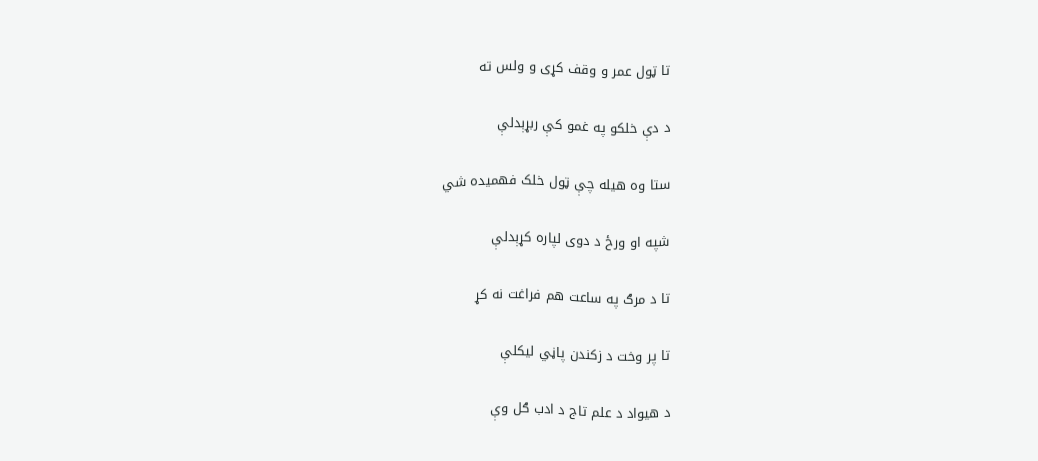تا ټول عمر و وقف کړی و ولس ته

د دې خلکو په غمو کې ربړېدلې

ستا وه هيله چې ټول خلک فهميده شي

شپه او ورځ د دوی لپاره کړېدلې

تا د مرګ په ساعت هم فراغت نه کړ

تا پر وخت د زکندن پاڼي ليکلې

د هيواد د علم تاج د ادب ګل وې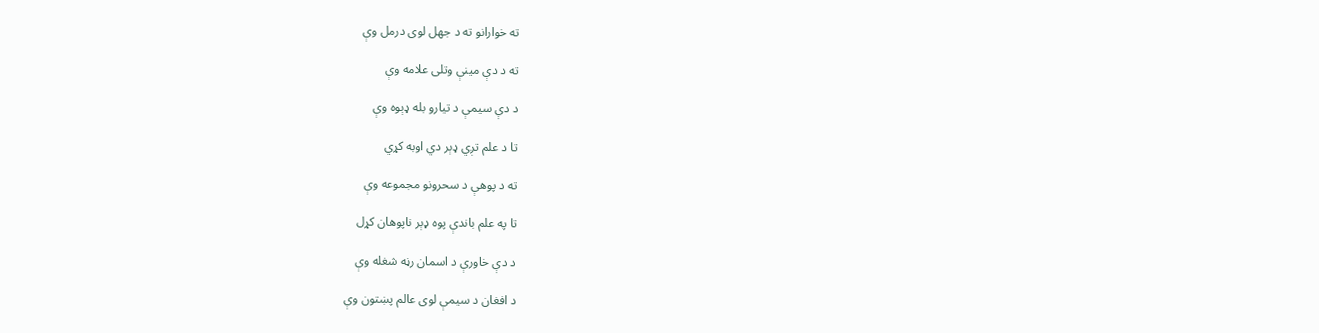ته خوارانو ته د جهل لوی درمل وې

ته د دې مينې وتلی علامه وې

د دې سيمې د تيارو بله ډېوه وې

تا د علم تږي ډېر دي اوبه کړي

ته د پوهې د سحرونو مجموعه وې

تا په علم باندې پوه ډېر ناپوهان کړل

د دې خاورې د اسمان رڼه شغله وې

د افغان د سيمې لوی عالم پښتون وې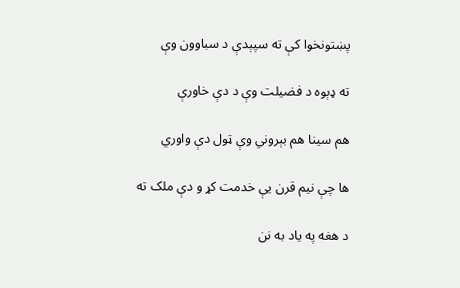پښتونخوا کې ته سپېدې د سباوون وې

ته ډېوه د فضيلت وې د دې خاورې

هم سينا هم بېروني وې ټول دې واوري

ها چې نيم قرن يې خدمت کړ و دې ملک ته

د هغه په ياد به نن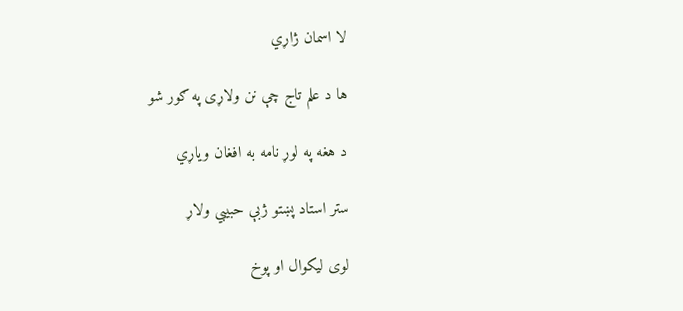لا اسمان ژاړي

ها د علم تاج چې نن ولاړی په ګور شو

د هغه په لوړ نامه به افغان وياړي

ستر استاد پښتو ژبې حبيبي ولاړ

لوی ليکوال او پوخ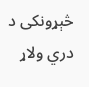څېړونکی د دري ولاړ